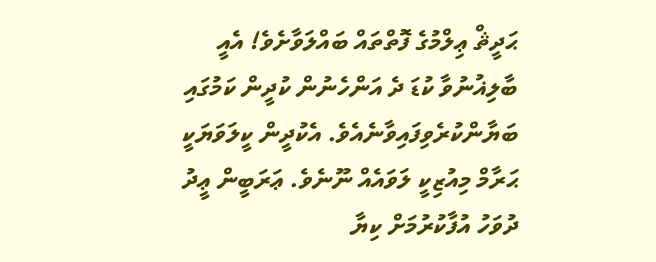ޙަދީޘް ޢިލްމުގެ ފޮތްތައް ބައްލަވާށެވެ! އެއީ ބާލިޣުނުވާ ކުޑަ ދެ އަންހެނުން ކުދީން ކަމުގައި ބަޔާންކުރެވިފައިވާނެއެވެ. އެކުދީން ކީލަވަޔަކީ ޙަރާމް މިއުޒިކީ ލަވައެއް ނޫނެވެ. ޢަރަބީން ޢީދު ދުވަހު އުފާކުރުމަށް ކިޔާ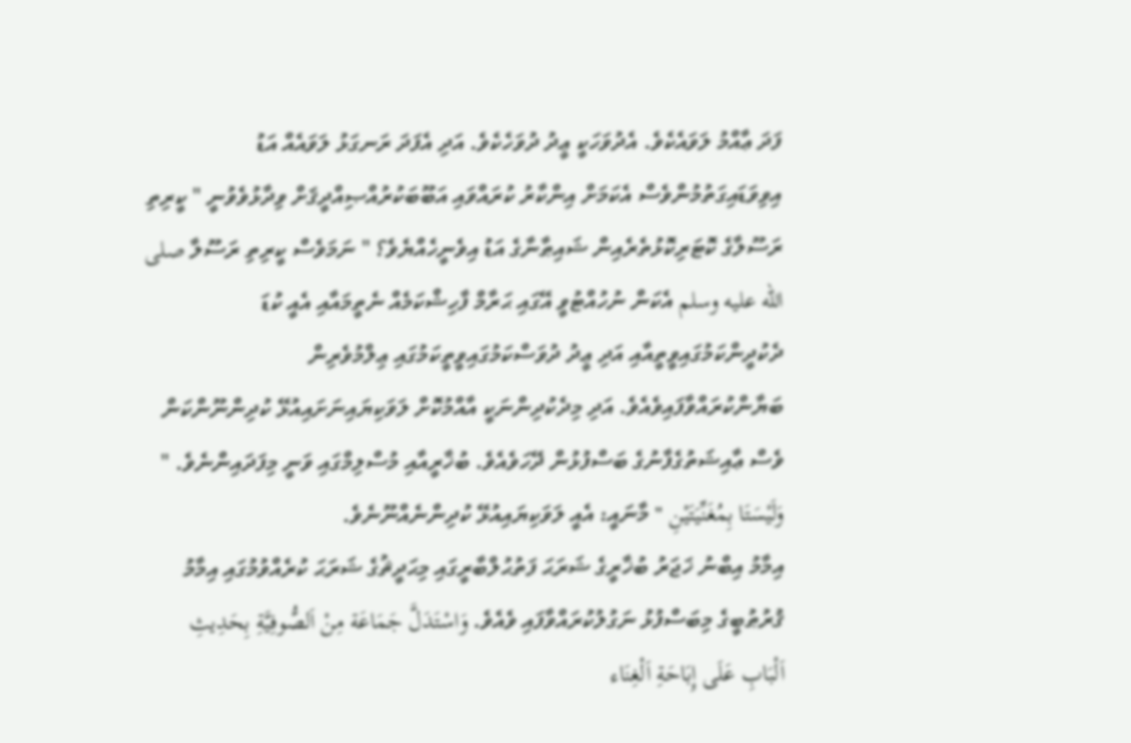ފަދަ ޢާއްމު ލަވައެކެވެ. އެދުވަހަކީ ޢީދު ދުވަހެކެވެ. އަދި އެފަދަ ރަނގަޅު ލަވައެއް އަޑު އިވިވަޑައިގަތުމުންވެސް އެކަމަށް އިންކާރު ކުރައްވައި އަބޫބަކުރުއްޞިއްދީޤަށް ވިދާޅުވެވުނީ " ކީރިތި ރަސޫލާގެ ކޮޓަރިކޮޅުތެރެއިން ޝައިޠާނާގެ އަޑު އިވެނީހެއްޔެވެ؟ " ނަމަވެސް ކީރިތި ރަސޫލާ صلى الله عليه وسلم އެކަން ނުހުއްޓުވީ އޭގައި ޙަރާމް ފާހިޝްކަމެއް ނެތީމައާއި އެއީ ކުޑަ ދެކުދީންކަމުގައިވީތީއާއި އަދި ޢީދު ދުވަސްކަމުގައިވީތީކަމުގައި ޢިލްމުވެރިން ބަޔާންކުރައްވާފައިވެއެވެ. އަދި މިދެކުދިންނަކީ އާއްމުކޮށް ލަވަކިޔައިނަށައިއުޅޭ ކުދިންނޫންކަން ވެސް ޢާއިޝަތުގެފާނުގެ ބަސްފުޅުން ދޭހަވެއެވެ. ބުޚާރީއާއި މުސްލިމްގައި ވަނީ މިފަދައިންނެވެ. " وَلَيْسَتَا بِمُغَنِّيَتَيْنِ " މާނައީ: އެއީ ލަވަކިޔައިއުޅޭ ކުދިންނެއްނޫނެވެ.
އިމާމު އިބްނު ޚަޖަރު ބުޚާރީގެ ޝަރަޙަ ފަތުޙުލްބާރީގައި މިޙަދީޘުގެ ޝަރަޙަ ކުރެއްވުމުގައި އިމާމު ޤުރުޠުބީގެ މިބަސްފުޅު ނަގުލުކުރައްވާފައި ވެއެވެ. وَاسْتَدَلَّ جَمَاعَة مِنْ اَلصُّوفِيَّةِ بِحَدِيثِ اَلْبَابِ عَلَى إِبَاحَةِ اَلْغِنَاء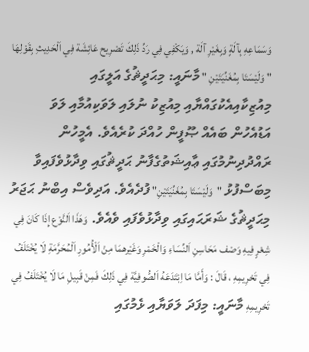وَسَمَاعِهِ بِآلَةٍ وَبِغَيْرِ آلَة , وَيَكْفِي فِي رَدِّ ذَلِكَ تَصْرِيح عَائِشَة فِي اَلْحَدِيثِ بِقَوْلِهَا " وَلَيْسَتَا بِمُغَنِّيَتَيْنِ " މާނައީ: މިޙަދީޘުގެ އަލީގައި މިއުޒިކާއިއެކުގައްޔާއި މިއުޒިކު ނުލައި ލަވަކިއުމާއި ލަވަ އަޑުއެހުން ބައެއް ޞޫފީން ހުއްދަ ކުރެއެވެ. އެމީހުން ރައްދުދިނުމުގައި ޢާއިޝަތުގެފާނު ޙަދީޘުގައި ވިދާޅުވެފައިވާ މިބަސްފުޅު "وَلَيْسَتَا بِمُغَنِّيَتَيْنِ" ފުދެއެވެ. އަދިވެސް އިބްނު ޙަޖަރު މިޙަދީޘުގެ ޝަރަޙައިގައި ވިދާޅުވެފައި ވެއެވެ. وَهَذَا اَلنَّوْع إِذَا كَانَ فِي شِعْرٍ فِيهِ وَصْف مَحَاسِنِ اَلنِّسَاءِ وَالْخَمْرِ وَغَيْرهمَا مِنْ اَلْأُمُورِ اَلْمُحَرَّمَةِ لَا يُخْتَلَفُ فِي تَحْرِيمِهِ ، قَالَ : وَأَمَّا مَا اِبْتَدَعَهُ اَلصُّوفِيَّة فِي ذَلِكَ فَمِنْ قَبِيلِ مَا لَا يُخْتَلَفُ فِي تَحْرِيمِهِ މާނައީ: މިފަދަ ލަވަޔާއި ޅެމުގައި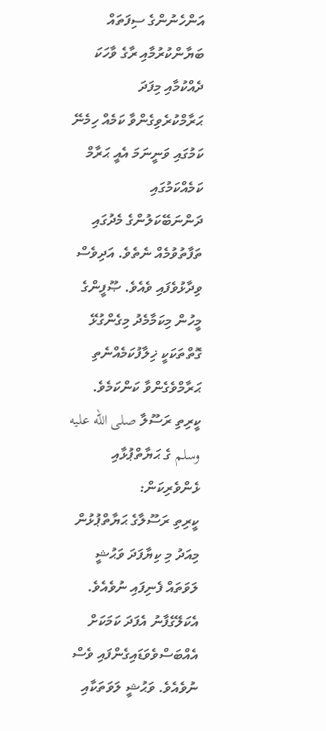އަންހެނުންގެ ސިފަތައް ބަޔާންކުރުމާއި ރާގެ ވާހަކަ ދެއްކުމާއި މިފަދަ ޙަރާމްކުރެވިގެންވާ ކަމެއް ހިމެނޭ ކަމުގައި ވަނީނަމަ އެއީ ޙަރާމް ކަމެއްކަމުގައި ދަންނަބޭކަލުންގެ މެދުގައި ތަފާތުވުމެއް ނެތެވެ. އަދިވެސް ވިދާޅުވެފައި ވެއެވެ. ޞޫފީންގެ މީހުން މިކަމާމެދު މިގެންގުޅޭ ގޮތްތަކަކީ ޚިލާފުކަމެއްނެތި ޙަރާމްވެގެންވާ ކަންކަމެވެ.
ކީރިތި ރަސޫލާ صلى الله عليه وسلم ގެ ޙަޔާތްޕުޅާއި ޅެންވެރިކަން:
ކީރިތި ރަސޫލާގެ ޙަޔާތްޕުޅުން މިއަދު މި ކިޔާފަދަ ވަޙުޝީ ލަވަތައް ފެނިފައި ނުވެއެވެ. އެކަލޭގެފާނު އެފަދަ ކަމަކަށް އެއްބަސްވެވަޑައިގެންފައި ވެސް ނުވެއެވެ. ވަޙުޝީ ލަވަތަކާއި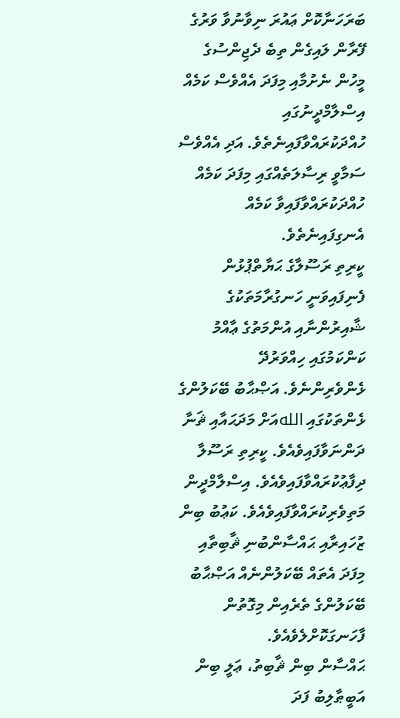ބަރަހަނާކޮށް ޢައުރަ ނިވާނުވާ ވަރުގެ ފޭރާން ލައިގެން ތިބެ ދެޖިންސުގެ މީހުން ނެށުމާއި މިފަދަ އެއްވެސް ކަމެއް އިސްލާމްދީނުގައި ހުއްދަކުރައްވާފައިނެތެވެ. އަދި އެއްވެސް ސަމާވީ ރިސާލަތެއްގައި މިފަދަ ކަމެއް ހުއްދަކުރައްވާފައިވާ ކަމެއް އެނގިފައިނެތެވެ.
ކީރިތި ރަސޫލާގެ ޙަޔާތްޕުޅުން ފެނިފައިވަނީ ހަނގުރާމަތަކުގެ ޝާއިރުންނާއި އުންމަތުގެ ޢާއްމު ކަންކަމުގައި ހިއްވަރުދޭ ޅެންވެރިންނެވެ. އަޞްޙާބު ބޭކަލުންގެ ޅެންތަކުގައި اللهއަށް މަދަޙައާއި ޘަނާ ދަންނަވާފައިވެއެވެ. ކީރިތި ރަސޫލާ ދިފާޢުކުރައްވާފައިވެއެވެ. އިސްލާމްދީން މަތިވެރިކުރައްވާފައިވެއެވެ. ކަޢުބު ބިން ޒުހައިރާއި ޙައްސާންބުނި ޘާބިތާއި މިފަދަ އެތައް ބޭކަލުންނެއް އަޞްޙާބު ބޭކަލުންގެ ތެރެއިން މިގޮތުން ފާހަނގަކޮށްލެވެއެވެ.
ޙައްސާން ބިން ޘާބިތު، ޢަލީ ބިން އަބީޠާލިބު ފަދަ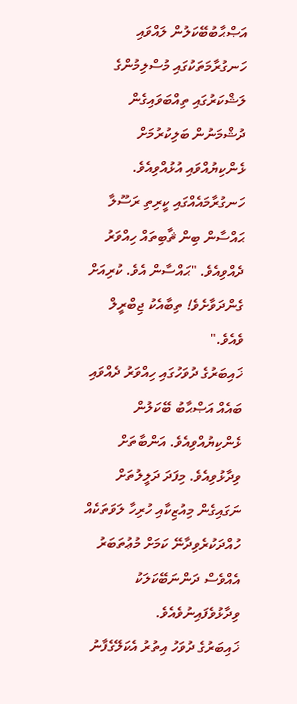އަޞްޙާބުބޭކަލުން ލައްވައި ހަނގުރާމަތަކުގައި މުސްލިމުންގެ ލަޝްކަރުގައި ތިއްބަވައިގެން ދުޝްމަނުން ބަލިކުރުމަށް ޅެންކިޔުއްވައި އުޅުއްވިއެވެ. ހަނގުރާމައެއްގައި ކީރިތި ރަސޫލާ ޙައްސާން ބިން ޘާބިތައް ހިއްވަރު ދެއްވިއެވެ. "ޙައްސާން އެވެ. ކުރިއަށް ގެންދަވާށެވެ! ތިބާއެކު ޖިބްރީލް ވެއެވެ."
ޚައިބަރުގެ ދުވަހުގައި ހިއްވަރު ދެއްވައި ބައެއް އަޞްޙާބު ބޭކަލުން ޅެންކިޔުއްވިއެވެ. އަންބާތަށް ވިދާޅުވިއެވެ. މިފަދަ ދަލީލުތަށް ނަގައިގެން މިއުޒިކާއި ހުރިހާ ލަވަތަކެއް ހުއްދަކުރެވިދާނޭ ކަމަށް މުޢުތަބަރު އެއްވެސް ދަންނަބޭކަލަކު ވިދާޅުވެފައިނުވެއެވެ.
ޚައިބަރުގެ ދުވަހު އިތުރު އެކަލޭގެފާނު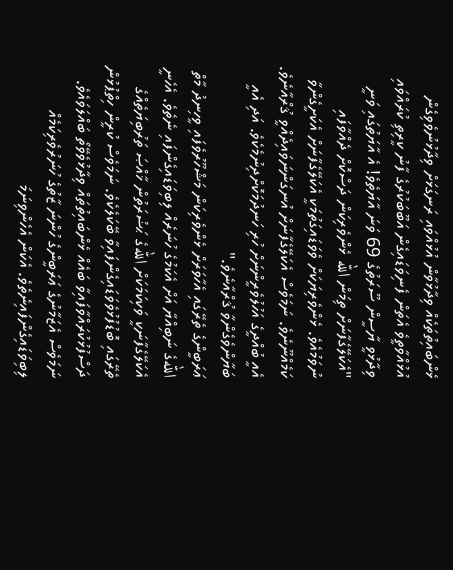ޅެންބައިތުތަކެއް ވިދާޅުވާން އުޅުއްވައި ރަނގަޅަށް ވިދާޅުނުވެވިގެން އުޅުއްވާތީވެ އެތަން ފެނިވަޑައިގެން އަބޫބަކުރުގެ ފާނު ކީރިތި ކުރައްވައި ވިދާޅުވީ ޔާސީން ސޫރަތުގެ 69 ވަނަ އާޔަތެވެ! އެ އާޔަތުގައި ވަނީ "އެކަލޭގެފާނަށް ތިމަން الله ޅެންވެރިކަން ދަސްކޮށް ދެއްވާފައި ނުވަމުއެވެ. ޅެންވެރިޔަކަށް ވެވަޑައިގަތުމަކީ އެކަލޭގެފާނަށް އެކަށީގެންވާ ކަމެއްނޫނެވެ. ނަމަވެސް އެކަލޭގެފާނަށް އުނގަންނަވައިދެއްވީ ޤުރްއާނެވެ. އެއީ ބުއްދީގެ އަހުލުވެރީންނަށް ހުރި ހަނދުމަކޮށްދިނުމެކެވެ. އަދި އެއީ ބަޔާންވެގެންވާ ޤުރްއާނެވެ."
ޢަރަބީންގެ ތެރޭގައި އެހާވަރަށް ޅެންވެރިކަން މަޝްހޫރުވެފައި ވީހިނދު މާތް اللهގެ ނަބިއްޔާ އަށް އެކަމުގެ ހުނަރެއް ލިބިވަޑައިގެންފައި ނެތެވެ. އެހެނީ އެކަލޭގެފާނަކީ ވަކިކަމަކަށް اللهގެ ޙަޟުރަތުން ޚާއްޞަ ތަރުބިޔަތެއްގެ ތެރޭގައި ބޮޑުފުޅުވެވަޑައިގެންފައިވާ ބޭކަލެކެވެ. ނަމަވެސް ކުރީން ހިތްޕުޅުން ދަސްފުޅުކުރައްވާފައިވާ ބައެއް ޅެންބައިތުތައް ވިދާޅުވެވޭތޯ ބައްލަވައެވެ. ނަމަވެސް އެޒަމާނުގެ ޢަރަބީންގެ ހުންނަ ޒާތުގެ ހުނަރުވެރިކަމެއް ލިބިވަޑައިގެންފައިނެތެވެ. އެކަން އެހެންވިނަމަ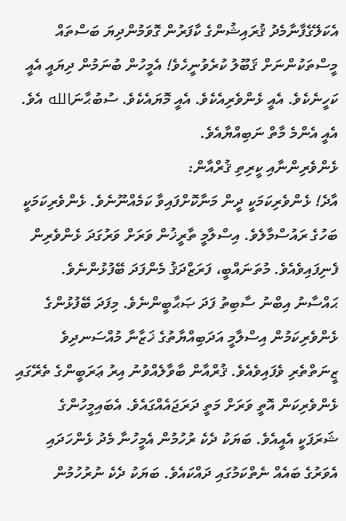އެކަލޭގެފާނާމެދު ޤުރައިޝުންގެ ކާފަރުން ގޮވަމުންދިޔަ ބަސްތައް މީސްތަކުންނަށް ޤަބޫލު ކުރެވުނީހެވެ! އެމީހުން ބުނަމުން ދިޔައީ އެއީ ކަހީނެކެވެ. އެއީ ޅެންވެރިއެކެވެ. އެއީ މޮޔައެކެވެ. ސުބުޙާނަالله އެވެ. އެއީ އެންމެ މާތް ނަބިއްޔާއެވެ.
ޅެންވެރިންނާއި ކީރިތި ޤުރްއާން:
އާދެ! ޅެންވެރިކަމަކީ ދީން މަނާކޮށްފައިވާ ކަމެއްނޫނެވެ. ޅެންވެރިކަމަކީ ބަހުގެ ރައުސްމާލެވެ. އިސްލާމީ ތާރީޚުން ވަރަށް ވަރުގަދަ ޅެންވެރިން ފެނިފައިވެއެވެ. މުތަނައްބީ، ފަރަޒްދަޤު މެންފަދަ ބޭފުޅުންނެވެ. ޙައްސާނު އިބްނު ސާބިތު ފަދަ ޞަޙާބީންނެވެ. މިފަދަ ބޭފުޅުންގެ ޅެންވެރިކަމުން އިސްލާމީ އަދަބިއްޔާތުގެ ޚަޒާނާ މުއްސަނދިވެ ޒީނަތްތެރި ވެފައިވެއެވެ. ޤުރްއާން ބާވާލެއްވުނު އިރު ޢަރަބީންގެ ތެރޭގައި ޅެންވެރިކަން އޮތީ ވަރަށް މަތީ ދަރަޖައެއްގައެވެ. އެބައިމީހުންގެ ޝަރަފަކީ އެއީއެވެ. ބަޔަކު ދެކެ ރުހުމުން އެމީހުނާ މެދު ޅެންހަދައި އެވަރުގެ ބައެއް ނެތްކަމުގައި ދައްކައެވެ. ބަޔަކު ދެކެ ނުރުހުމުން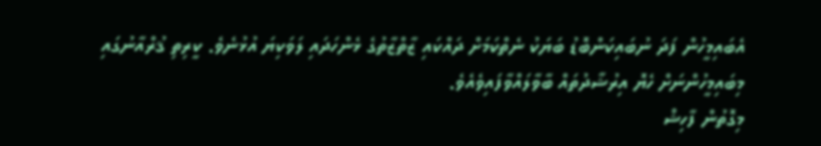އެބައިމީހުން ފަދަ ނުބައިކަންބޮޑު ބަޔަކު ނެތްކަމަށް ދައްކައި ޒާތްޒާތުގެ ޅެންހަދައި ލަވަކިޔަ އުޅުނެވެ. ކީރިތި ޤުރްއާނުގައި މިބައިމީހުންނަށް ހެޔޮ އިރުޝާދުތައް ބާވާލައްވާފައިވެއެވެ.
މިގޮތުން ފާހިޝް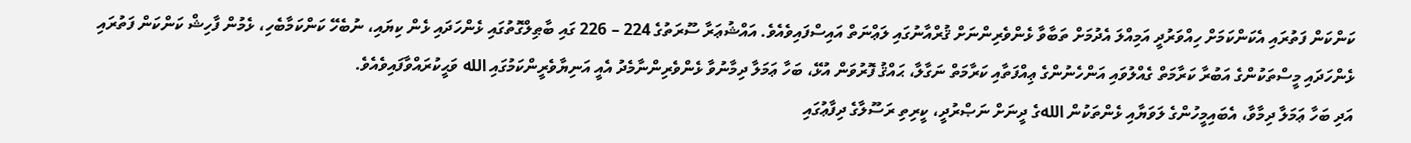ކަންކަން ފަތުރައި އެކަންކަމަށް ހިއްވަރުދީ އަމިއްލަ އެދުމަށް ތަބާވާ ޅެންވެރިންނަށް ޤުރްއާނުގައި ލަޢްނަތް އައިސްފައިވެއެވެ. އައްޝުޢަރާ ސޫރަތުގެ 224 – 226 ގައި ބާޠިލްގޮތުގައި ޅެންހަދައި ޅެން ކިޔައި، ނުބެހޭ ކަންކަމާބެހި، ޅެމުން ފާހިޝް ކަންކަން ފަތުރައި ޅެންހަދައި މީސްތަކުންގެ އަބުރާ ކަރާމަތް ގެއްލުވައި އަންހެނުންގެ ޢިއްފަތާއި ކަރާމަތް ނަގާލާ، ޙައްޤު ފޮރުވަން އުޅޭ، ބަހާ ޢަމަލާ ދިމާނުވާ ޅެންވެރިންނާމެދު އެއީ އަނިޔާވެރީންކަމުގައި الله ވަޙީކުރައްވާފައިވެއެވެ.
އަދި ބަހާ ޢަމަލާ ދިމާވާ، އެބައިމީހުންގެ ލަވަޔާއި ޅެންތަކުން اللهގެ ދީނަށް ނަޞްރުދީ، ކީރިތި ރަސޫލާގެ ދިފާޢުގައި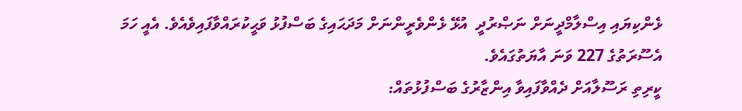ޅެންކިޔައި އިސްލާމްދީނަށް ނަޞްރުދީ  އުޅޭ ޅެންވެރީންނަށް މަދަޙައިގެ ބަސްފުޅު ވަޙީކުރައްވާފައިވެއެވެ. އެއީ ހަމަ އެސޫރަތުގެ 227 ވަނަ އާޔަތުގައެވެ.
ކީރިތި ރަސޫލާއަށް ދެއްވާފައިވާ އިންޒާރުގެ ބަސްފުޅުތައް: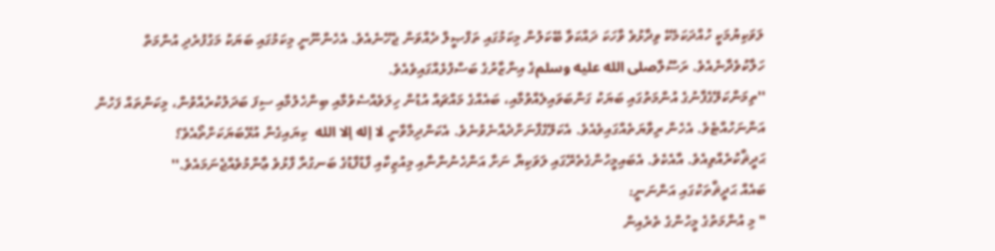ލަވަކިޔުމަކީ ހުއްދަކަމެކޭ ވިދާޅުވެ ވާހަކަ ދައްކަވާ ބޭކަލުން މިކަމުގައި ތަފްޞީލް ދެއްވަން ޖެހޭނެއެވެ. އެހެންނޫނީ މިކަމުގައި ބަޔަކު މަގުފުރެދި އުންމަތް ހަލާކުވެދާނެއެވެ. ރަސޫލާصلى الله عليه وسلمގެ އިންޒާރުގެ ބަސްފުޅެއްގައިވެއެވެ.
''ތިމަންކަލޭގެފާނުގެ އުންމަތުގައި ބަޔަކު ގަންބަވައިލެއްވުމާއި، ބައެއްގެ މައްޗައް އުޑުން ހިލަވެއްސެވުމާއި ބިންހެލުމާއި ސިފަ ބަދަލުކުރެއްވުން، މިކަންތައް ފަހުން އަންނަހުއްޓެވެ. އެހެން ރިވާޔަތެއްގައިވެއެވެ. އެކަލޭގެފާނަށްދެއްނެވުނެވެ. އެކަންދިމާވާނީ لا إله إلا الله  ކިޔައިގެން އުޅޭބަޔަކަށްތޯއެވެ؟ ޙަދީޘްކުރެއްވިއެވެ. އާއެކެވެ. އެބައިމީހުންގެތެރޭގައި ލަވަކިޔާ ނަށާ އަންހެނުންނާއި މިއުޒިކާއި ފާޑުފާޑުގެ ބަނގުރާ ފާޅުވެ ޢާންމުވެއްޖެނަމައެވެ.''
ބައެއް ޙަދީޘްތަކުގައި އަންނަނީ:
" މި އުންމަތުގެ މީހުންގެ ތެރެއިން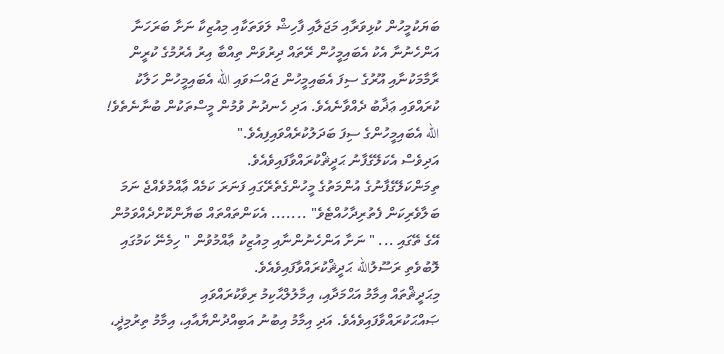ބަޔަކުމީހުން ކުޅިވަރާއި މަޖަލާއި ފާހިޝް ލަވަތަކާއި މިއުޒިކާ ނަށާ ބަރަހަނާ އަންހެނުނާ އެކު އެބައިމީހުން ރޭތައް ދިރުވަން ތިއްބާ އިރު އެރުމުގެ ކުރީން ރާމާމަކުނާއި އޫރުގެ ސިފަ އެބައިމީހުން ޖައްސަވައި الله އެބައިމީހުން ހަލާކު ކުރައްވައި ޢަޛާބު ދެއްވާނެއެވެ. އަދި ހެނދުނު ވުމުން މީސްތަކުން ބުނާނެތެވެ! الله އެބައިމީހުންގެ ސިފަ ބަދަލުކުރެއްވައިފިއެވެ."
އަދިވެސް އެކަލޭގެފާނު ޙަދީޘްކުރައްވާފައިވެއެވެ.
ތިމަންކަލޭގެފާނުގެ އުންމަތުގެ މީހުންގެތެރޭގައި ފަނަރަ ކަމެއް ޢާއްމުވެއްޖެ ނަމަ ބަލާވެރިކަން ފެތުރިދާހުއްޓެވެ" ....... އެކަންތައްތައް ބަޔާންކޮށްދެއްވަމުން އޭގެ ތޭގައި ... " ނަށާ އަންހެނުންނާއި މިއުޒިކު ޢާއްމުވުން " ހިމެނޭ ކަމުގައި ލޮބުވެތި ރަސޫލުالله ޙަދީޘްކުރައްވާފައިވެއެވެ.
މިޙަދީޘްތައް އިމާމު އަޙްމަދާއި، އިމާލުލްޙާކިމު ރިވާކުރައްވައި ޞައްޙަކުރައްވާފައިވެއެވެ. އަދި އިމާމު އިބުނު އަބިއްދުންޔާއާއި، އިމާމު ތިރުމިޛީ،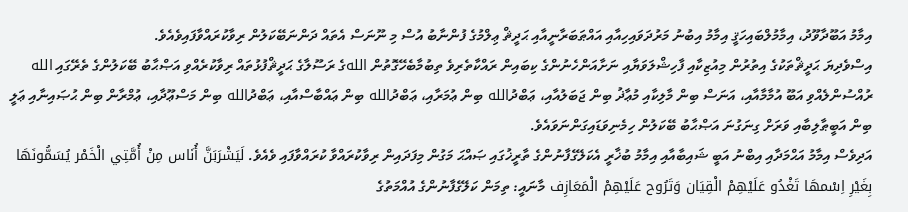އިމާމު އަބޫދާވޫދު، އިމާމުލްބައިހަޤީ އިމާމު އިބުނު މަރުދަވައިހިއާއި އައްޠަބަރާނީއާއި ޙަދީޘް ޢިލްމުގެ ފުންނާބު އުސް މި ނޫނަސް އެތައް ދަންނަބޭކަލުން ރިވާކުރައްވާފައިވެއެވެ.
އިސްވެދިޔަ ޙަދީޘްތަކުގެ އިތުރުން މިއުޒިކާއި ފާހިޝްލަވަޔާއި ނަށާއަންހެނުންގެ ކިބައިން ރައްކާތެރިވެ ތިބުމާބެހޭގޮތުން اللهގެ ރަސޫލާގެ ޙަދީޘްފުޅުތައް ރިވާކުރެއްވި އަޞްޙާބު ބޭކަލުންގެ ތެރޭގައި الله ރުއްސުންލެއްވި އަބޫ އުމާމާއާއި، އަނަސް ބިން މާލިކާއި މުޢާޛު ބިން ޖަބަލުއާއި، ޢަބްދުالله ބިން ޢުމަރާއި، ޢަބްދުالله ބިން ޢައްބާސްއާއި، ޢަބްދުالله ބިން މަސްޢޫދާއި، ޢުމްރާން ބިން ޙުޞައިނާއި ޢަލީ ބިން އަބީޠާލިބާއި ވަރަށް ގިނަގުނަ އަޞްޙާބު ބޭކަލުން ހިމެނިވަޑައިގަންނަވައެވެ.
އަދިވެސް އިމާމު އަޙްމަދާއި އިބްނު އަބީ ޝައިބާއާއި އިމާމު ބުޚާރީ އެކަލޭގެފާނުންގެ ތާރީޚުގައި ޞައްޙަ މަގުން މިފަދައިން ރިވާކުރައްވާ ކުރައްވާފައި ވެއެވެ. لَيَشْرَبَنَّ أُنَاس مِنْ أُمَّتِي الْخَمْر يُسَمُّونَهَا بِغَيْرِ اِسْمهَا تَغْدُو عَلَيْهِمْ الْقِيَان وَتَرُوح عَلَيْهِمْ الْمَعَازِف މާނައީ: ތިމަން ކަލޭގެފާނުންގެ އުއްމަތުގެ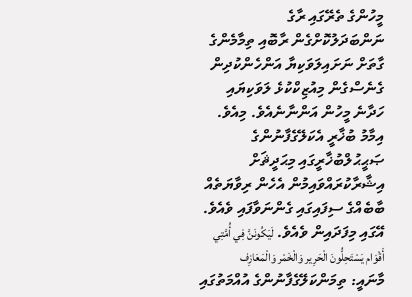މީހުންގެ ތެރޭގައި ރާގެ ނަންބަދަލުކޮށްގެން ރާބޮއި ތިމާމެންގެ ގާތަށް ނަށައިލަވަކިޔާ އަންހެންކުދިން ގެނެސްގެން މިއުޒިކްކުޅެ ލަވަކިޔައި ހަދާނެ މީހުން އަންނާނެއެވެ. މިއެވެ. އިމާމު ބުޚާރީ އެކަލޭގެފާނުންގެ ޞަޙީޙުލްބުޚާރީގައި މިޙަދީޘަށް އިޝާރާކުރައްވައިމުން އެހެން ރިވާޔަތެއް ބާބެއްގެ ސިފައިގައި ގެންނަވާފައި ވެއެވެ. އޭގައި މިފަދައިން ވެއެވެ. لَيَكُونَنَّ فِي أُمَّتِي أَقْوَام يَسْتَحِلُّونَ الْحَرِير وَالْخَمْر وَالْمَعَازِف މާނައީ: ތިމަންކަލޭގެފާނުންގެ އުއްމަތުގައި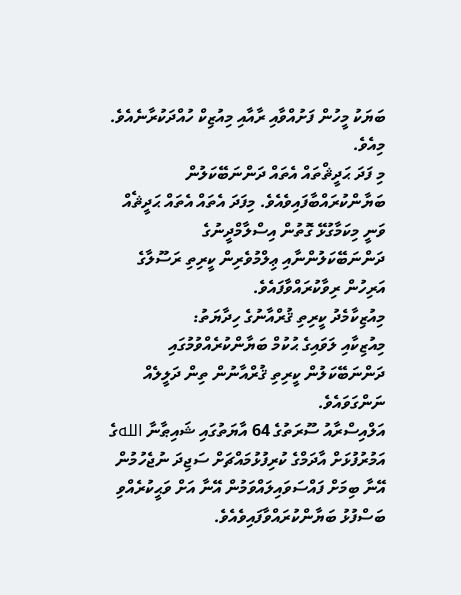ބަޔަކު މީހުން ފަށުއްވާއި ރާއާއި މިއުޒިކް ހުއްދަކުރާނެއެވެ. މިއެވެ.
މި ފަދަ ޙަދީޘްތައް އެތައް ދަންނަބޭކަލުން ބަޔާންކުރައްބާފައިވެއެވެ. މިފަދަ އެތައް އެތައް ޙަދީޘެއް ވަނީ މިކަމާގުޅޭ ގޮތުން އިސްލާމްދީނުގެ ދަންނަބޭކަލުންނާއި ޢިލްމުވެރިން ކީރިތި ރަސޫލާގެ އަރިހުން ރިވާކުރައްވާފައެވެ.
މިއުޒިކާމެދު ކީރިތި ޤުރްއާނުގެ ހިދާޔަތު:
މިއުޒިކާއި ލަވައިގެ ޙުކުމް ބަޔާންކުރެއްވުމުގައި ދަންނަބޭކަލުން ކީރިތި ޤުރްއާނުން ތިން ދަލީލެއް ނަންގަވައެވެ.
އަލްއިސްރާއު ސޫރަތުގެ 64 އާޔަތުގައި ޝައިޠާނާ اللهގެ އަމުރުފުޅަށް އާދަމްގެ ކުރިފުޅުމައްޗަށް ސަޖިދަ ނުޖެހުމުން އޭނާ ބިމަށް ފައްސަވައިލައްވަމުން އޭނާ އަށް ވަޙީކުރެއްވި ބަސްފުޅު ބަޔާންކުރައްވާފައިވެއެވެ.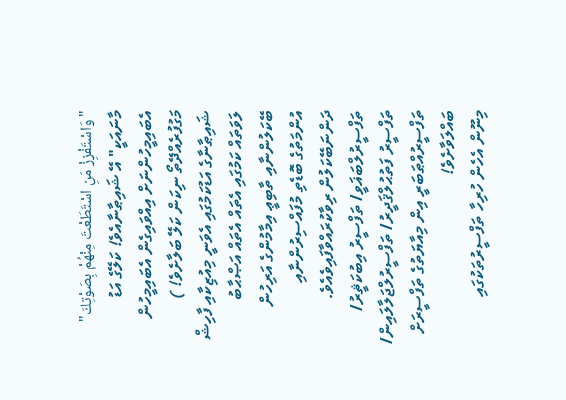"وَاسْتَفْزِزْ مَنِ اسْتَطَعْتَ مِنْهُمْ بِصَوْتِكَ" މާނައަކީ" އޭ ޝައިޠާނާއެވެ! ކަލޭގެ އަޑު އެބައިމީހުންނަށް އިއްވައިގެން އެބައިމީހުން މަގުފުރެއްދޭތޯ ނިކަން ކަލޭ ބަލާށެވެ! ) ޝައިޠާނާގެ އަޑުކަމުގައި އެވަނީ މިއުޒިކާއި ފާހިޝް ލަވަތައް ކަމުގައި އެތައް އެތައް އަޞްޙާބު ބޭކަލުންނާއި ތާބިޢީ އިމާމުންގެ އަރިހުން އުންމަތުގެ ބޮޑެތި މުފައްސިރުންނާއި ދަންނަބޭކަލުން ރިވާކުރައްވާފައިވެއެވެ. ތަފްސީރުލްބަޣަވީ/ ތަފްސީރު އިބުކަޘީރު/ ތަފްސީރު ފަތުޙުލްޤަދީރު/ ތަފްސީރުލްޖަލާލައިން/ ތަފްސީރުއްޠަބަރީ އިން މިއާޔަތުގެ ތަފްސީރަށް ބައްލަވާށެވެ!
މިނޫން އެހެން ހުރިހާ ތަފްސީރުތަކުގައި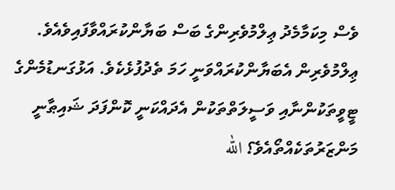ވެސް މިކަމާމެދު ޢިލްމުވެރިންގެ ބަސް ބަޔާންކުރައްވާފައިވެއެވެ. ޢިލްމުވެރިން އެބަޔާންކުރައްވަނީ ހަމަ ތެދުފުޅެކެވެ. އަޅުގަނޑުމެންގެ ޓީވީތަކުންނާއި ވަސީލަތްތަކުން އެދައްކަނީ ކޮންފަދަ ޝައިޠާނީ މަންޒަރުތަކެއްތޯއެވެ؟ الله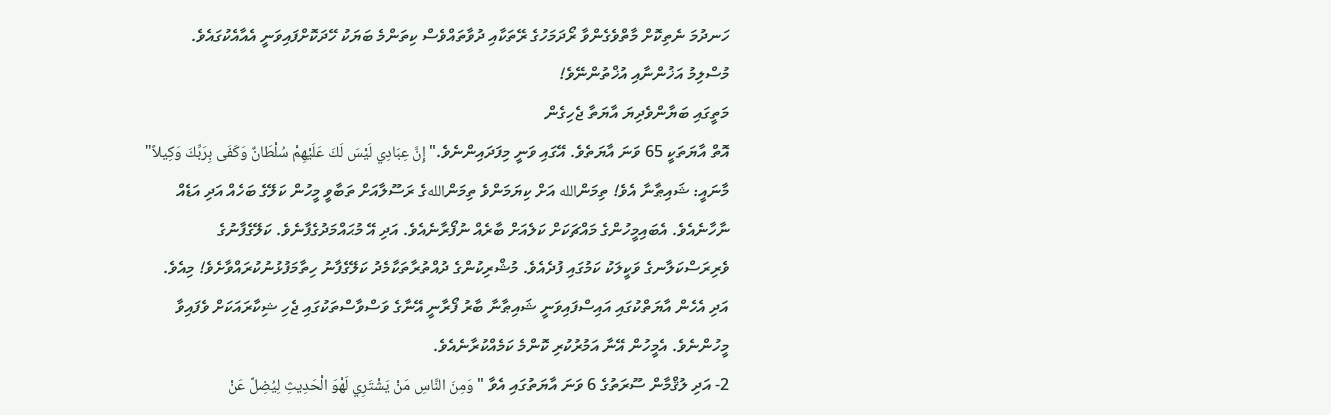ހަނދުމަ ނެތިކޮށް މާތްވެގެންވާ ރޯދަމަހުގެ ރޭތަކާއި ދުވާތައްވެސް ކިތަންމެ ބަޔަކު ހޭދަކޮށްފައިވަނީ އެއާއެކުގައެވެ.
މުސްލިމު އަޚުންނާއި އުޚްތުންނޭވެ!
މަތީގައި ބަޔާންވެދިޔަ އާޔަތާ ޖެހިގެން
އޮތް އާޔަތަކީ 65 ވަނަ އާޔަތެވެ. އޭގައި ވަނީ މިފަދައިންނެވެ."إِنَّ عِبَادِي لَيْسَ لَكَ عَلَيْهِمْ سُلْطَانٌ وَكَفَى بِرَبِّكَ وَكِيلاً" މާނައީ: ޝައިޠާނާ އެވެ! ތިމަންالله އަށް ކިޔަމަންވެ ތިމަންاللهގެ ރަސޫލާއަށް ތަބާވީ މީހުން ކަލޭގެ ބަހެއް އަދި އަޑެއް ނާހާނެއެވެ. އެބައިމީހުންގެ މައްޗަކަށް ކަލެއަށް ބާރެއް ނުފޯރާނެއެވެ. އަދި އޭ މުޙައްމަދުގެފާނެވެ. ކަލޭގެފާނުގެ ވެރިރަސްކަލާނގެ ވަކީލަކު ކަމުގައި ފުދެއެވެ. މުޝްރިކުންގެ ދުއްތުރާތަކާމެދު ކަލޭގެފާނު ހިތާމަފުޅުނުކުރައްވާށެވެ! މިއެވެ. އަދި އެހެން އާޔަތްކުގައި އައިސްފައިވަނީ ޝައިޠާނާ ބާރު ފޯރާނީ އޭނާގެ ވަސްވާސްތަކުގައި ޖެހި ޝިކާރައަކަށް ވެފައިވާ މީހުންނެވެ. އެމީހުން އޭނާ އަމުރުކުރި ކޮންމެ ކަމެއްކުރާނެއެވެ.
2- އަދި ލުޤްމާން ސޫރަތުގެ 6 ވަނަ އާޔަތުގައި އެވާ " وَمِنَ النَّاسِ مَنْ يَشْتَرِي لَهْوَ الْحَدِيثِ لِيُضِلَّ عَنْ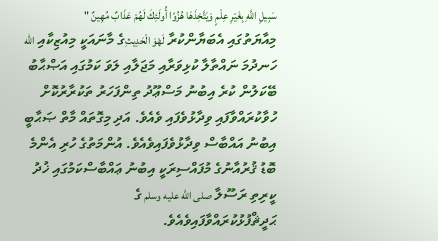سَبِيلِ اللَّهِ بِغَيْرِ عِلْمٍ وَيَتَّخِذَهَا هُزُوًا أُولَئِكَ لَهُمْ عَذَابٌ مُهِينٌ " މިއާޔަތުގައި އެބަޔާންކުރާ لَهْوَ الْحَدِيثِގެ މާނައަކީ މިއުޒިކާއި الله ހަނދުމަ ނައްތާލާ ކުޅިވަރާއި މަޖަލާއި ލަވަ ކަމުގައި އަޞްޙާބު ބޭކަލުން ކުރެ އިބުނު މަސްޢޫދު ތިންފަހަރު ތަކުރާރުކޮށް ހުވާކުރައްވާފައި ވިދާޅުވެފައި ވެއެވެ. އަދި މިގޮތައް މާތް ޞަޙާބީ އިބުނު އައްބާސް ވިދާޅުވެފައިވެއެވެ. އުންމަތުގެ ހުރި އެންމެ ބޮޑު ޤުރުއާނުގެ މުފައްސިރަކީ އިބުނު ޢައްބާސްކަމުގައި ޚުދު ކީރިތި ރަސޫލާ صلى الله عليه وسلم ގެ ޙަދީޘްފުޅުކުރައްވާފައިވެއެވެ.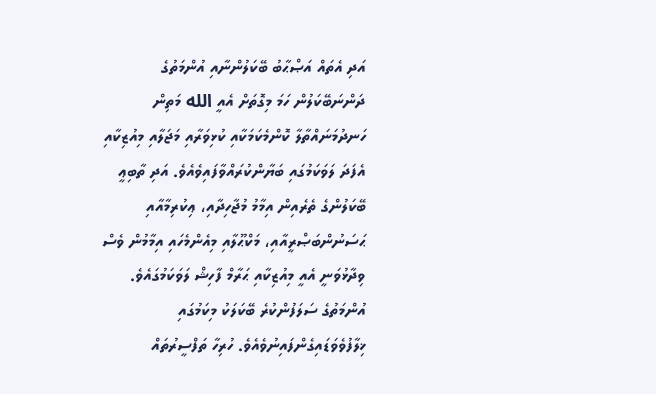އަދި އެތައް އަޞްޙާބު ބޭކަލުންނާއި އުންމަތުގެ ދަންނަބޭކަލުން ހަމަ މިގޮތަށް އެއީ الله މަތިން ހަނދުމަނައްތާލާ ކޮންމެކަމަކާއި ކުޅިވަރާއި މަޖަލާއި މިއުޒިކާއި އެފަދަ ލަވަކަމުގައި ބަޔާންކުރައްވާފައިވެއެވެ. އަދި ތާބިޢީ ބޭކަލުންގެ ތެރެއިން އިމާމު މުޖާހިދާއި، ޢިކުރިމާއާއި ޙަސަނުންބަޞްރީއާއި، މަކްޙޫލާއި މިއެންމެހައި އިމާމުން ވެސް ވިދާޅުވަނީ އެއީ މިއުޒިކާއި ޙަރާމް ފާހިޝް ލަވަކަމުގައެވެ.
އުންމަތުގެ ސަލަފުންކުރެ ބޭކަލަކު މިކަމުގައި ޚިލާފުވެވަޑައިގެންފައިނުވެއެވެ. ހުރިހާ ތަފްސީރުތައް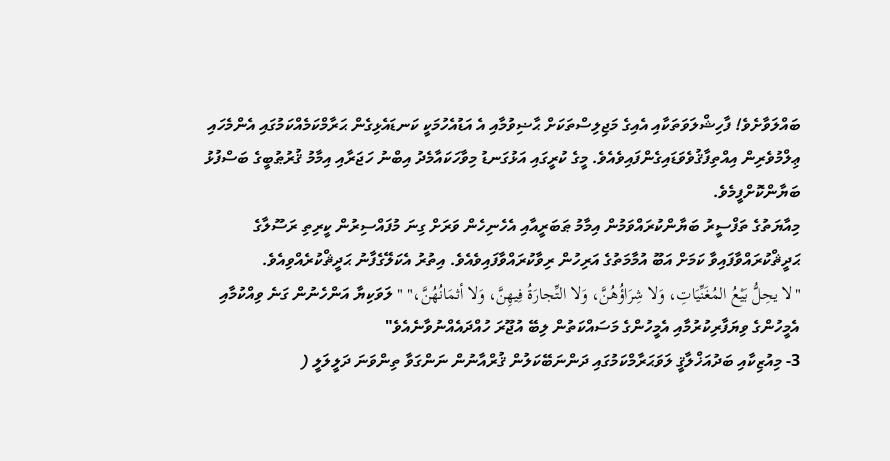ބައްލަވާށެވެ! ފާހިޝްލަވަތަކާއި އެއިގެ މަޖިލިސްތަކަށް ޙާޟިވުމާއި އެ އަޑުއެހުމަކީ ކަނޑައެޅިގެން ޙަރާމްކަމެއްކަމުގައި އެންމެހައި ޢިލްމުވެރިން އިއްތިފާޤުވެވަޑައިގެންފައިވެއެވެ. މީގެ ކުރީގައި އަޅުގަނޑު މިވާހަކައާމެދު އިބްނު ހަޖަރާއި އިމާމު ޤުރުޠުބީގެ ބަސްފުޅު ބަޔާންކޮށްފީމެވެ.
މިއާޔަތުގެ ތަފްސީރު ބަޔާންކުރައްވަމުން އިމާމު ޠަބަރީއާއި އެހެނިހެން ވަރަށް ގިނަ މުފައްސިރުން ކީރިތި ރަސޫލާގެ ޙަދީޘްކުރައްވާފައިވާ ކަމަށް އަބޫ އުމާމަތުގެ އަރިހުން ރިވާކުރައްވާފައިވެއެވެ. އިތުރު އެކަލޭގެފާނު ޙަދީޘްކުރެއްވިއެވެ.
"لا يحِلُّ بَيْعُ المُغَنِّيَاتِ، وَلا شِرَاؤُهُنَّ، وَلا التِّجارَةُ فِيهِنَّ، وَلا أثمَانُهُنَّ،" " ލަވަކިޔާ އަންހެނުން ގަނެ ވިއްކުމާއި އެމީހުންގެ ވިޔަފާރިކުރުމާއި އެމީހުންގެ މަސައްކަތުން ލިބޭ އުޖޫރަ ހުއްދައެއްނުވާނެއެވެ"
3- މިއުޒިކާއި ބަދުއަޚްލާޤީ ލަވަޙަރާމްކަމުގައި ދަންނަބޭކަލުން ޤުރްއާނުން ނަންގަވާ ތިންވަނަ ދަލީލަލީ (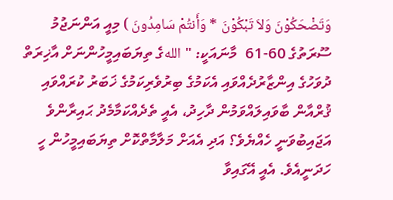وَتَضْحَكُوْنَ وَلاَ تَبْكُوْنَ * وَأَنتُمْ سَامِدُونَ ) މިއީ އަންނަޖުމު ސޫރަތުގެ 60-61  މާނައަކީ: " اللهގެ ތިޔަބައިމީހުންނަށް އާޚިރަތް ދުވަހުގެ އިންޒާރުދެއްވައި އެކަމުގެ ބިރުވެރިކަމުގެ ޚަބަރު ކުރައްވައި ޤުރްއާން ބާވައިލައްވަމުން ދާހިދު، އެއީ ތެދެއްކަމާމެދު ޙައިރާންވެ އަޖައިބުވަނީ ހެއްޔެވެ؟ އަދި އެއަށް މަލާމާތްކޮށް ތިޔަބައިމީހުން ހީ ހަދަނީއެވެ. އެއީ އޭގައިވާ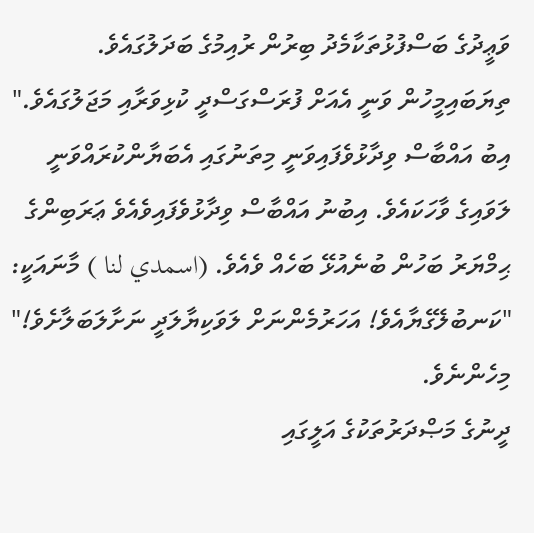ވަޢީދުގެ ބަސްފުޅުތަކާމެދު ބިރުން ރުއިމުގެ ބަދަލުގައެވެ. ތިޔަބައިމީހުން ވަނީ އެއަށް ފުރަސްގަސްދީ ކުޅިވަރާއި މަޖަލުގައެވެ." އިބު އައްބާސް ވިދާޅުވެފައިވަނީ މިތަނުގައި އެބަޔާންކުރައްވަނީ  ލަވައިގެ ވާހަކައެވެ. އިބުނު އައްބާސް ވިދާޅުވެފައިވެއެވެ ޢަރަބިންގެ ޙިމްޔަރު ބަހުން ބުނެއުޅޭ ބަހެއް ވެއެވެ. (اسمدي لنا ) މާނައަކީ: "ކަނބުލޭގެޔާއެވެ! އަހަރުމެންނަށް ލަވަކިޔާލަދީ ނަށާލަބަލާށެވެ!" މިހެންނެވެ.
ދީނުގެ މަޞްދަރުތަކުގެ އަލީގައި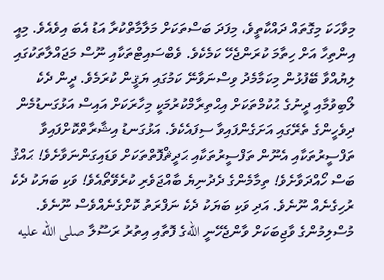މިވާހަކަ މިގޮތައް ދައްކާތީވެ، މިފަދަ ބަސްތަކަށް މަލާމާތްކުރާ އަޑު އެބަ އިވެއެވެ. މިއީ އިންތިހާ އަށް ހިތާމަ ކުރަންޖެހޭ ކަމެކެވެ. ވެބްސައިޓްތަކާއި ނޫސް މަޖައްލާތަކުގައި ލިޔުއްވާ ބޭފުޅުން މިކަމާމެދު ވިސްނަވާނޭ ކަމުގައި ޔަޤީން ކުރަމެވެ. ދީން ދެކެ ލޯބިވުމާއި ދީނުގެ ޙުކުމްތަކަށް އިޙްތިރާމްކުރުމަކީ މިހާރަކަށް އައިސް އަޅުގަނޑުމެން ދިވެހީންގެ ތެރޭގައި އަށަގެންފައިވާ ސިފައެކެވެ. އަޅުގަނޑު އިޝާރާތްކޮށްފައިވާ ތަފްސީރުތަކާއި އެނޫން ތަފްސީރުތަކާއި ޙަދީޘްފޮތްތަކަށް ވަޑައިގަންނަވާށެވެ! ޙައްޤު ބަސް ހޯއްދަވާށެވެ! ތިމާމެންގެ ދެދުނިޔެ ބާއްޖަވެރި ކުރެވޭތޯއެވެ! ވަކި ބަޔަކު ދެކެ ރުހިގެނެއް ނޫނެވެ. އަދި ވަކި ބަޔަކު ދެކެ ނަފްރަތު ކޮށްގެނެއްވެސް ނޫނެވެ.
މުސްލިމުންގެ ވާޖިބަކަށް ވާންޖެހޭނީ اللهގެ ފޮތާއި އިތުރު ރަސޫލާ صلى الله عليه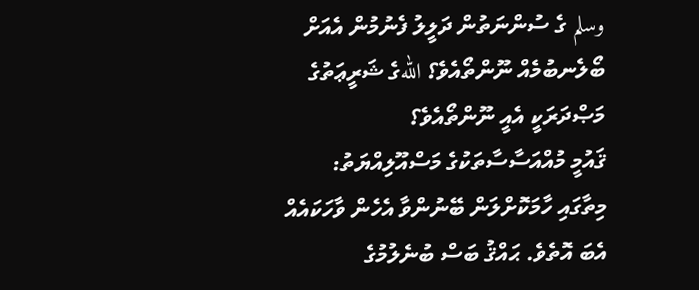وسلم ގެ ސުންނަތުން ދަލީލު ފެނުމުން އެއަށް ބޯލެނބުމެއް ނޫންތޯއެވެ؟ اللهގެ ޝަރީޢަތުގެ މަޞްދަރަކީ އެއީ ނޫންތޯއެވެ؟
ޤައުމީ މުއްއަސާސާތަކުގެ މަސްއޫލިއްޔަތު:
މިތާގައި ހާމަކޮށްލަން ބޭނުންވާ އެހެން ވާހަކައެއް އެބަ އޮތެވެ. ޙައްޤު ބަސް ބުނެލުމުގެ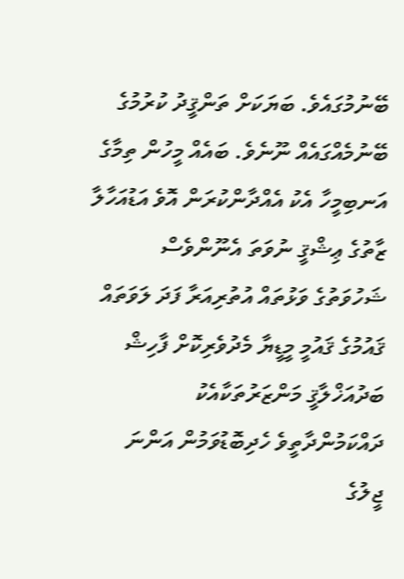ބޭނުމުގައެވެ. ބަޔަކަށް ތަންޤީދު ކުރުމުގެ ބޭނުމެއްގައެއް ނޫނެވެ. ބައެއް މީހުން ތިމާގެ އަނބިމީހާ އެކު އެއްދާންކުރަން އޮވެ އަޑުއަހާލާ ޒާތުގެ ޢިޝްޤީ ނުވަތަ އެނޫންވެސް ޝަހުވަތުގެ ވަޅުތައް އުތުރިއަރާ ފަދަ ލަވަތައް ޤައުމުގެ ޤައުމީ މީޑީޔާ މެދުވެރިކޮށް ފާހިޝް ބަދުއަޚްލާޤީ މަންޒަރުތަކާއެކު ދައްކަމުންދާތީވެ ހެދިބޮޑުވަމުން އަންނަ ޖީލުގެ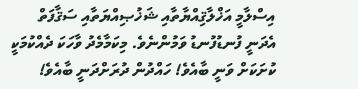އިސްލާމީ އަޚްލާޤިއްޔާތާއި ޝަޚުޞިއްޔަތާއި ސަޤާފަތް އެދަނީ ފުނޑުފުނޑު ވަމުންނެވެ. މިކަމާމެދު ވާހަކަ ދެއްކުމަކީ ކުށަކަށް ވަނީ ބާއެވެ! ހައްދުން ދުރަށްދަނީ ބާއެވެ!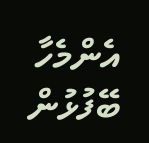އެންމެހާ ބޭފުޅުން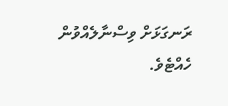ރަނގަޅަށް ވިސްނާލެއްވުން ހެއްޓެވެ.